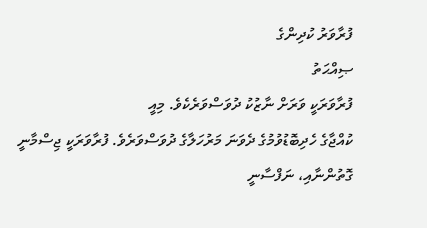ފުރާވަރު ކުދިންގެ
ޞިއްޙަތު
ފުރާވަރަކީ ވަރަށް ނާޒުކު ދުވަސްވަރެކެވެ. މިއީ
ކުއްޖާގެ ހެދިބޮޑުވުމުގެ ދެވަނަ މަރުހަލާގެ ދުވަސްވަރެވެ. ފުރާވަރަކީ ޖިސްމާނީ
ގޮތުންނާއި، ނަފްސާނީ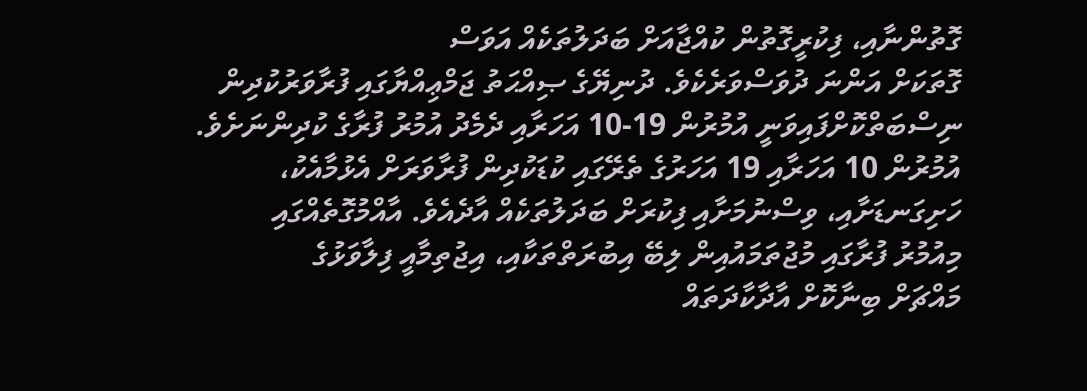ގޮތުންނާއި، ފިކުރީގޮތުން ކުއްޖާއަށް ބަދަލުތަކެއް އަވަސް
ގޮތަކަށް އަންނަ ދުވަސްވަރެކެވެ. ދުނިޔޭގެ ޞިއްޙަތު ޖަމްޢިއްޔާގައި ފުރާވަރުކުދިން
ނިސްބަތްކޮށްފައިވަނީ އުމުރުން 19-10 އަހަރާއި ދެމެދު އުމުރު ފުރާގެ ކުދިންނަށެވެ.
އުމުރުން 10 އަހަރާއި 19 އަހަރުގެ ތެރޭގައި ކުޑަކުދިން ފުރާވަރަށް އެޅުމާއެކު،
ހަށިގަނޑަށާއި، ވިސްނުމަށާއި ފިކުރަށް ބަދަލުތަކެއް އާދެއެވެ. އާއްމުގޮތެއްގައި
މިއުމުރު ފުރާގައި މުޖުތަމައުއިން ލިބޭ އިބުރަތްތަކާއި، އިޖުތިމާއީ ފިލާވަޅުގެ
މައްޗަށް ބިނާކޮށް އާދާކާދަތައް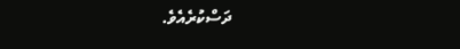ދަސްކުރެއެވެ.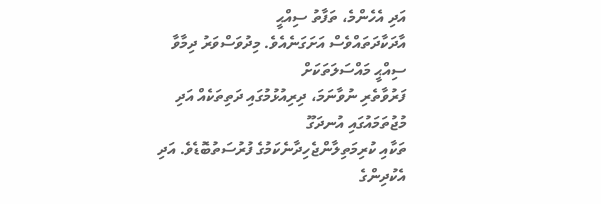އަދި އެހެންމެ، ތަފާތު ސިއްޙީ
އާދަކާދަތައްވެސް އަށަގަނެއެވެ. މިދުވަސްވަރު ދިމާވާ ސިއްޙީ މައްސަލަތަކަށް
ފަރުވާތެރި ނުވާނަމަ، ދިރިއުޅުމުގައި ދަތިތަކެއް އަދި މުޖުތަމައުގައި އުނދަގޫ
ތަކާއި ކުރިމަތިލާންޖެހިދާނެކަމުގެ ފުރުސަތުބޮޑެވެ. އަދި އެކުދިންގެ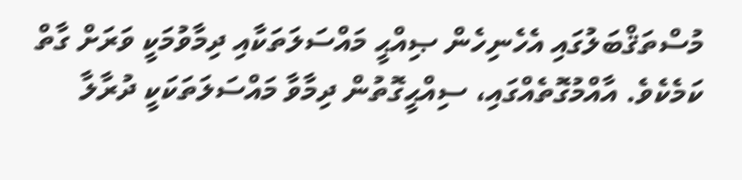މުސްތަޤްބަލުގައި އެހެނިހެން ޞިއްޙީ މައްސަލަތަކާއި ދިމާވުމަކީ ވަރަށް ގާތް
ކަމެކެވެ. އާއްމުގޮތެއްގައި، ސިއްޙީގޮތުން ދިމާވާ މައްސަލަތަކަކީ ދުރާލާ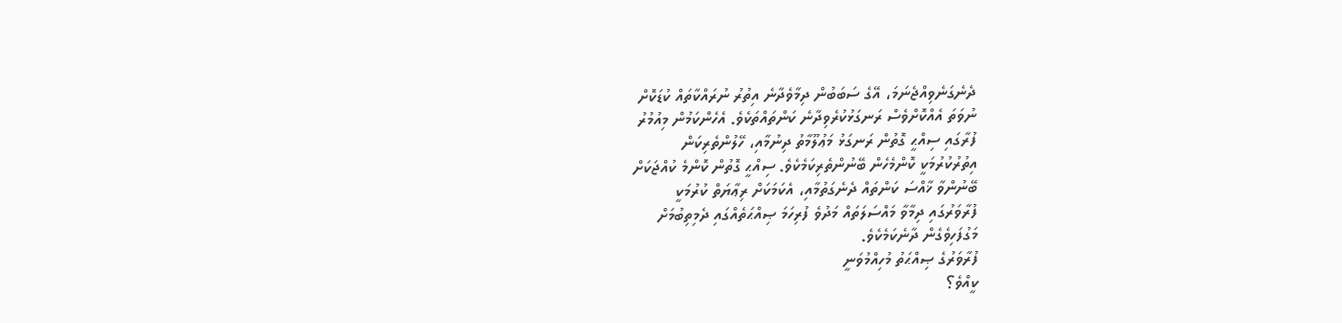ދެނެގަނެވިއްޖެނަމަ، އޭގެ ސަބަބުން ދިމާވެދާނެ އިތުރު ނުރައްކާތައް ކުޑަކޮށް
ނުވަތަ އެއްކޮށްވެސް ރަނގަޅުކުރެވިދާނެ ކަންތައްތަކެވެ. އެހެންކަމުން މިއުމުރު
ފުރާގައި ސިއްޙީ ގޮތުން ރަނގަޅު މަޢުލޫމާތު ދިނުމާއި، ހޭލުންތެރިކަން
އިތުރުކުރުމަކީ ކޮންމެހެން ބޭނުންތެރިކަމެކެވެ. ސިއްޙީ ގޮތުން ކޮންމެ ކުއްޖަކަށް
ބޭނުންވާ ޚާއްސަ ކަންތައް ދެނެގަތުމާއި، އެކަމަކަށް ރިޢާޔަތް ކުރުމަކީ
ފުރާވަރުގައި ދިމާވާ މައްސަލަތައް މަދުވެ ފުރިހަމަ ޞިއްޙަތެއްގައި ދެމިތިބުމަށް
މަގުފަހިވެގެން ދާނެކަމެކެވެ.
ފުރާވަރުގެ ޞިއްޙަތު މުހިއްމުވަނީ
ކީއްވެ؟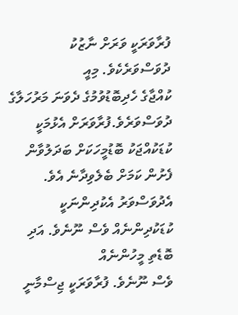ފުރާވަރަކީ ވަރަށް ނާޒުކު ދުވަސްވަރެކެވެ. މިއީ
ކުއްޖާގެ ހެދިބޮޑުވުމުގެ ދެވަނަ މަރުހަލާގެ ދުވަސްވަރެވެ.ފުރާވަރަށް އެޅުމަކީ
ކުޑަކުއްޖަކު ބޮޑުމީހަކަށް ބަދަލުވާން ފެށުން ކަމަށް ބެލެވިދާނެ އެވެ.
އެދުވަސްވަރު އެކުދިންނަކީ ކުޑަކުދިންނެއް ވެސް ނޫނެވެ. އަދި ބޮޑެތި މީހުންނެއް
ވެސް ނޫނެވެ. ފުރާވަރަކީ ޖިސްމާނީ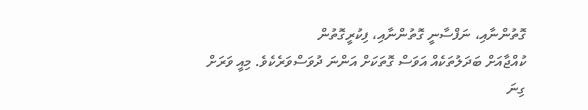ގޮތުންނާއި، ނަފްސާނީ ގޮތުންނާއި، ފިކުރީގޮތުން
ކުއްޖާއަށް ބަދަލުތަކެއް އަވަސް ގޮތަކަށް އަންނަ ދުވަސްވަރެކެވެ. މިއީ ވަރަށް ގިނަ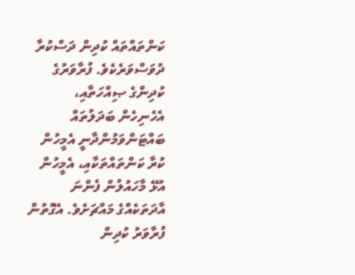ކަންތައްތައް ކުދިން ދަސްކުރާ ދުވަސްވަރެކެވެ. ފުރާވަރުގެ ކުދިންގެ ޞިއްހަތާއި،
އެހެނިހެން ބަދަލުތައް ބައްޓަންވަމުންދާނީ އެމީހުން ކުރާ ކަންތައްތަކާއި، އެމީހުން
އުޅޭ މާހައުލުން ފެންނަ އާދަތަކެއްގެ މައްޗަށެވެ. އެގޮތުން ފުރާވަރު ކުދިން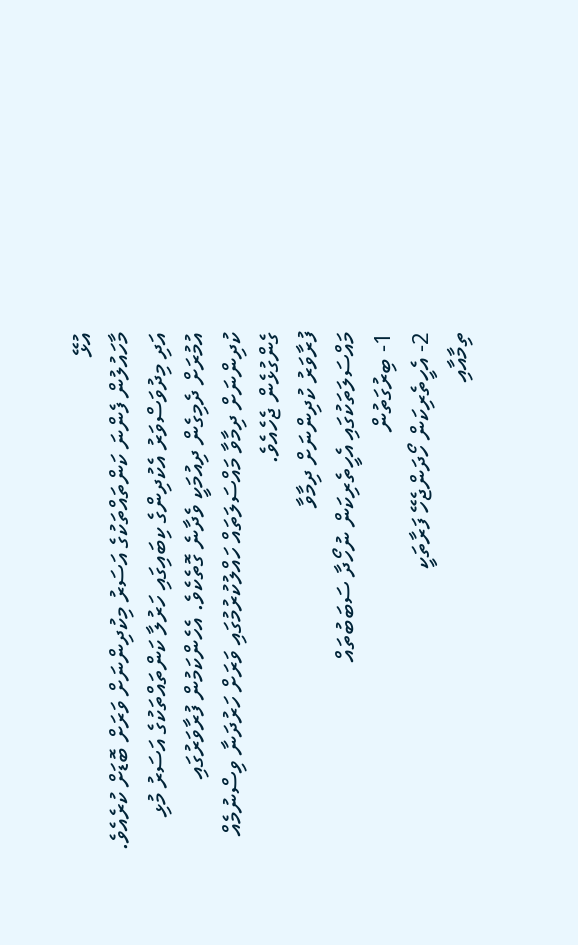އުޅޭ
މާހައުލުން ފެންނަ ކަންތައްތަކުގެ އަސަރު މިކުދިންނަށް ވަރަށް ބޮޑަށް ކުރެއެވެ.
އަދި މިދުވަސްވަރު އެކުދިންގެ ކިބައިގައި ހަރުލާ ކަންތައްތަކުގެ އަސަރު މުޅި
އުމުރަށް ދެމިގެން ދިއުމަކީ ވެދާނެ ގޮތެކެވެ. އެހެންކަމުން ފުރާވަރުގައި
ކުދިންނަށް ދިމާވާ މައްސަލަތައް ހައްލުކުރުމުގައި ވަރަށް ހަރުދަނާ ވިސްނުމެއް
ގެންގުޅެން ޖެހެއެވެ.
ފުރާވަރު ކުދިންނަށް ދިމާވާ
މައްސަލަތަކުގައި އެހީތެރިކަން ނުހޯދާ ސަބަބުތައް
1- ބިރުގަތުން
2- އެހީތެރިކަން ހޯދަންޖެހޭ ފަރާތަކީ
ތިމާއާއި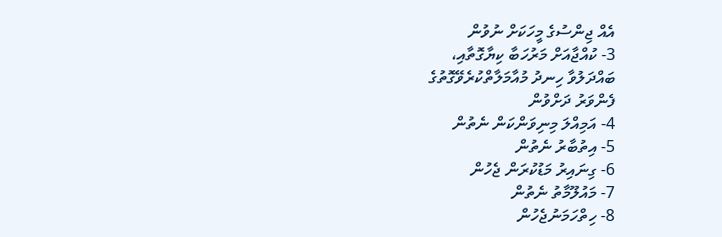އެއް ޖިންސުގެ މީހަކަށް ނުވުން
3- ކުއްޖާއަށް މަރުހަބާ ކިޔާގޮތާއި،
ބައްދަލުވާ ހިނދު މުއާމަލާތްކުރެވޭގޮތުގެ
ފެންވަރު ދަށްވުން
4- އަމިއްލަ މިނިވަންކަން ނެތުން
5- އިތުބާރު ނެތުން
6- ގިނައިރު މަޑުކުރަން ޖެހުން
7- މައުލޫމާތު ނެތުން
8- ހިތްހަމަނުޖެހުން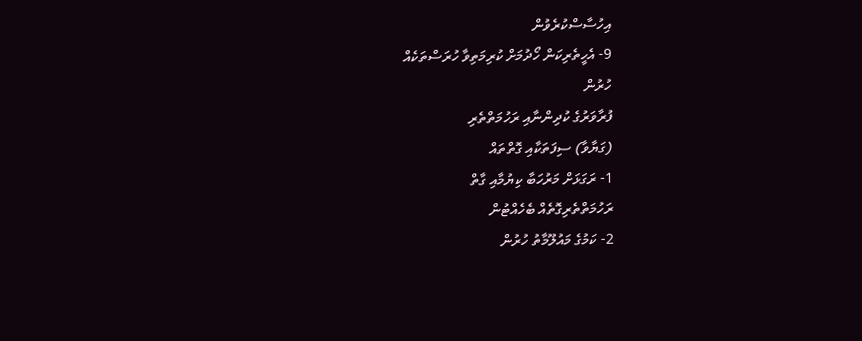އިހުސާސްކުރެވުން
9- އެހީތެރިކަން ހޯދުމަށް ކުރިމަތިވާ ހުރަސްތަކެއް
ހުރުން
ފުރާވަރުގެ ކުދިންނާއި ރަހުމަތްތެރި
(ގަޔާވާ) ސިފަތަކާއި ގޮތްތައް
1- ރަގަޅަށް މަރުހަބާ ކިޔުމާއި ގާތް
ރަހުމަތްތެރިގޮތެއް ބެހެއްޓުން
2- ކަމުގެ މައުލޫމާތު ހުރުން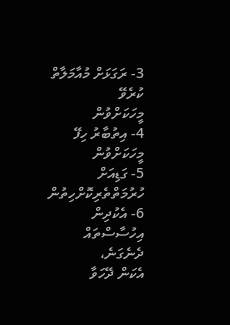3- ރަގަޅަށް މުއާމަލާތް ކުރެވޭ
މީހަކަށްވުން
4- އިތުބާރު ހިފޭ މީހަކަށްވުން
5- ގަޑިއަށް ހުރުމަތްތެރިކޮށްހިތުން
6- އެކުދިން އިހުސާސްތައް ދެނެގަނެ،
އެކަން ދޭހަވާ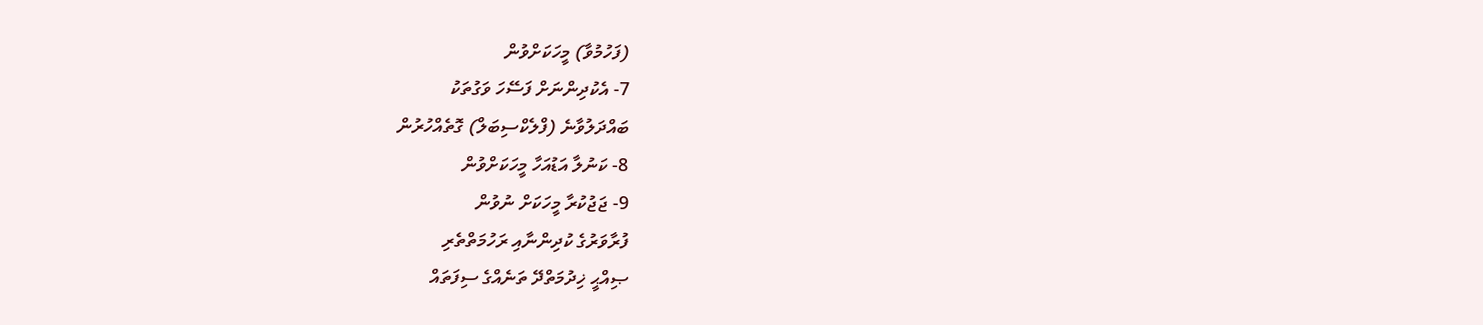(ފަހުމުވާ) މީހަކަށްވުން
7- އެކުދިންނަށް ފަސޭހަ ވަގުތަކު
ބައްދަލުވާނެ (ފްލެކްސިބަލް) ގޮތެއްހުރުން
8- ކަނުލާ އަޑުއަހާ މީހަކަށްވުން
9- ޖަޖުކުރާ މީހަކަށް ނުވުން
ފުރާވަރުގެ ކުދިންނާއި ރަހުމަތްތެރި
ޞިއްޙީ ޚިދުމަތްދޭ ތަނެއްގެ ސިފަތައް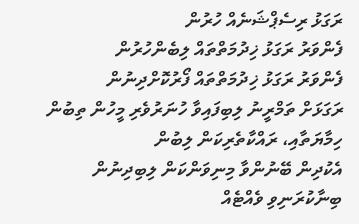ރަގަޅު ރިސެޕްޝަނެއް ހުރުން
ފެންވަރު ރަގަޅު ޚިދުމަތްތައް ލިބެންހުރުން
ފެންވަރު ރަގަޅު ޚިދުމަތްތައް ފޯރުކޮށްދިނުން
ރަގަޅަށް ތަމްރީނު ލިބިފައިވާ ހުނަރުވެރި މީހުން ތިބުން
ހިމާޔަތާއި، ރައްކާތެރިކަން ލިބުން
އެކުދިން ބޭނުންވާ މިނިވަންކަން ލިބިދިނުން
ބިނާކުރަނިވި ވެއްޓެއް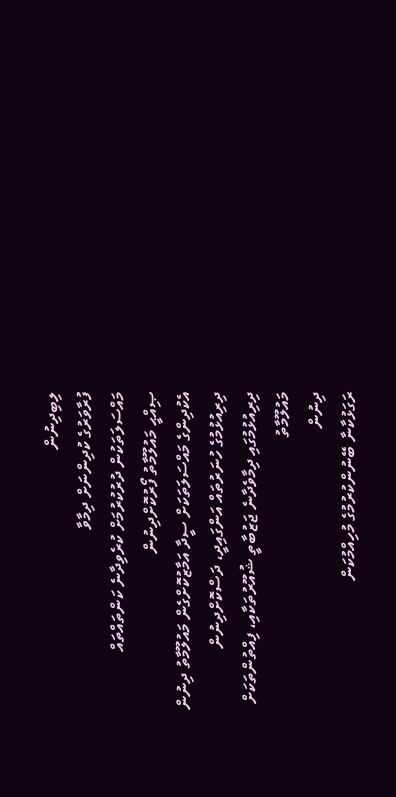ލިބިދިނުން
ފުރާވަރުގެ ކުދިންނަށް ދިމާވާ
މައްސަލަތަކުން ދުރުކުރުމަށް ކުރެވިދާނެ ކަންތައްތައް
ޞިއްޙީ މައުލޫމާތު ފޯރުކޮށްދިނުން
އެކުދިންގެ މައްސަލަތަކަށް ސީދާ އަމާޒުކޮށްގެން މައުލޫމާތު ދިނުން
ދިރިއުޅުމުގެ ހުނަރުތައް އަންގައިދީ، ދަސްކޮށްދިނުން
ދިރިއުޅުމުގައި ދިމާވެދާނެ ޖަޒުބާތީ ޝުއޫރުތަކާއި، ފިއްތުންތަކަށް މައުލޫމާތު
ދިނުން
ރަގަޅުކާނާ ބޭނުންކުރުމުގެ މުހިއްމުކަން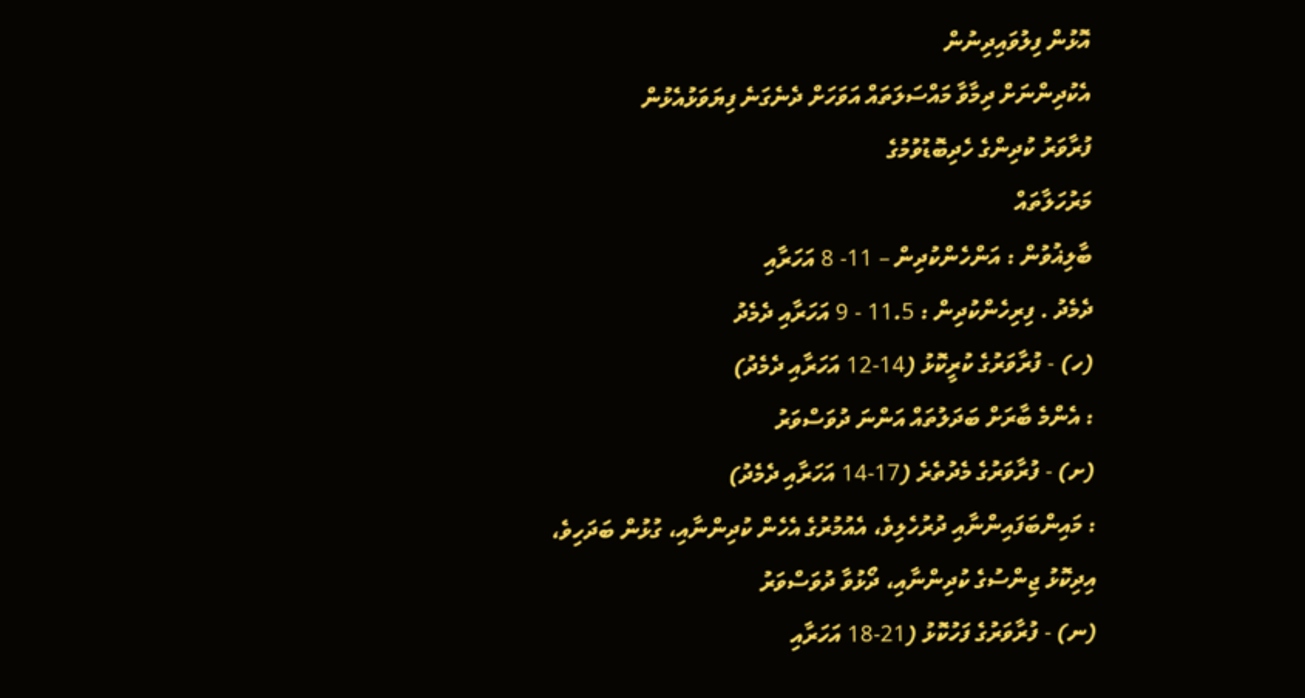އޮޅުން ފިލުވައިދިނުން
އެކުދިންނަށް ދިމާވާ މައްސަލަތައް އަވަހަށް ދެނެގަނެ ފިޔަވަޅުއެޅުން
ފުރާވަރު ކުދިންގެ ހެދިބޮޑުވުމުގެ
މަރުހަލާތައް
ބާލިޣުވުން : އަންހެންކުދިން – 11- 8 އަހަރާއި
ދެމެދު . ފިރިހެންކުދިން : 11.5 - 9 އަހަރާއި ދެމެދު
(ހ) - ފުރާވަރުގެ ކުރީކޮޅު (14-12 އަހަރާއި ދެމެދު)
: އެންމެ ބާރަށް ބަދަލުތައް އަންނަ ދުވަސްވަރު
(ށ) - ފުރާވަރުގެ މެދުތެރެ (17-14 އަހަރާއި ދެމެދު)
: މައިންބަފައިންނާއި ދުރުހެލިވެ، އެއުމުރުގެ އެހެން ކުދިންނާއި، ގުޅުން ބަދަހިވެ،
އިދިކޮޅު ޖިންސުގެ ކުދިންނާއި، ދޯޅުވާ ދުވަސްވަރު
(ނ) - ފުރާވަރުގެ ފަހުކޮޅު (21-18 އަހަރާއި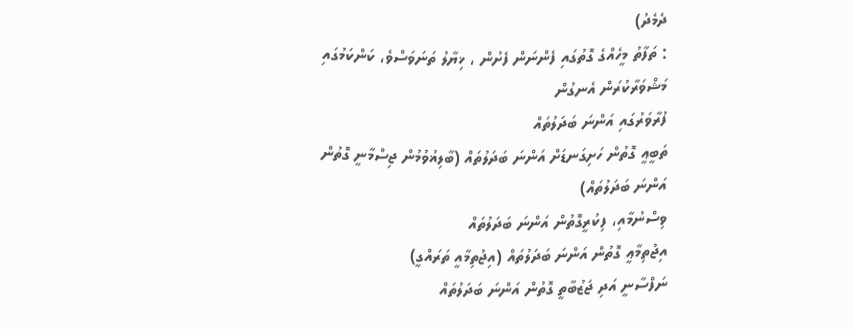ދެމެދު)
: ތަފާތު މީހެއްގެ ގޮތުގައި ފެންނަން ފެށުން ، ޚިޔާލު ތަނަވަސްވެ، ކަންކަމުގައި
މަޝްވަރާކުރަން އެނގުން
ފުރާވަރުގައި އަންނަ ބަދަލުތައް
ތަބީޢީ ގޮތުން ހަށިގަނޑަށް އަންނަ ބަދަލުތައް (ބާލިޣުވުމުން ޖިސްމާނީ ގޮތުން
އަންނަ ބަދަލުތައް)
ވިސްނުމާއި، ފިކުރީގޮތުން އަންނަ ބަދަލުތައް
އިޖުތިމާޢީ ގޮތުން އަންނަ ބަދަލުތައް (އިޖުތިމާއީ ތަރައްގީ)
ނަފްސާނީ އަދި ޖަޒުބާތީ ގޮތުން އަންނަ ބަދަލުތައް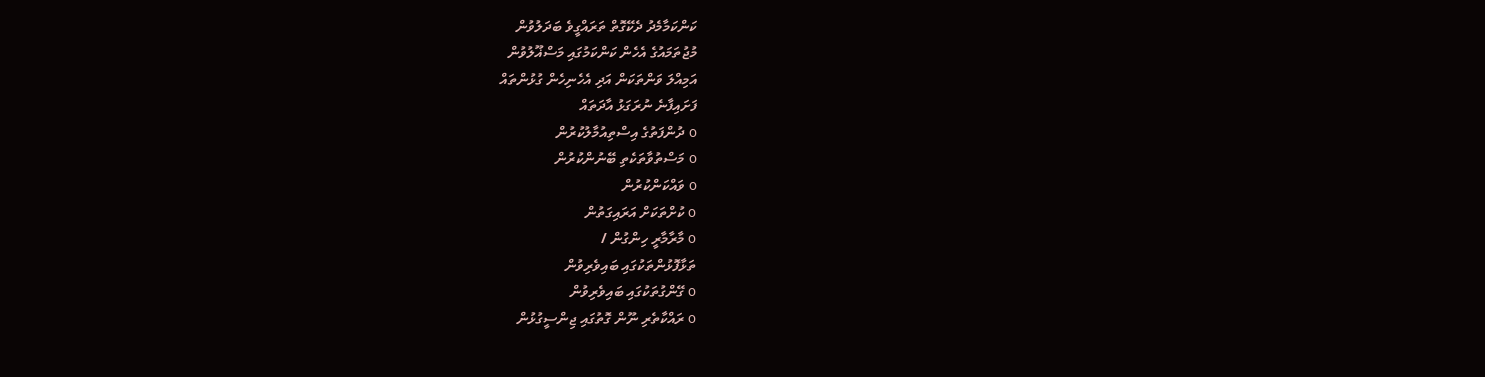ކަންކަމާމެދު ދެކޭގޮތް ތަރައްގީވެ ބަދަލުވުން
މުޖުތަމައުގެ އެހެން ކަންކަމުގައި މަސްޣޫލުވުން
އަމިއްލަ ވަންތަކަން އަދި އެހެނިހެން ގުޅުންތައް
ފަށައިފާނެ ނުރަގަޅު އާދަތައް
o ދުންފަތުގެ އިސްތިއުމާލުކުރުން
o މަސްތުވާތަކެތި ބޭނުންކުރުން
o ވައްކަންކުރުން
o ކުށްތަކަށް އަރައިގަތުން
o މާރާމާރީ ހިންގުން /
ތަޅާފޮޅުންތަކުގައި ބައިވެރިވުން
o ގޭންގުތަކުގައި ބައިވެރިވުން
o ރައްކާތެރި ނޫން ގޮތުގައި ޖިންސީގުޅުން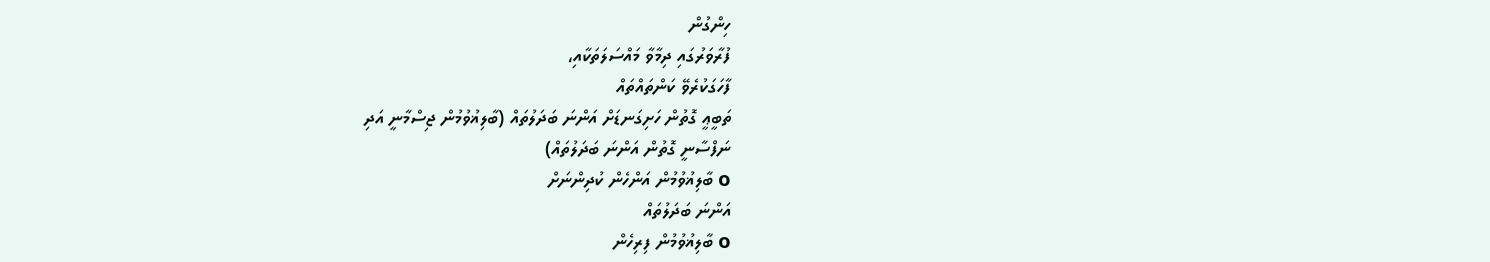ހިންގުން
ފުރާވަރުގައި ދިމާވާ މައްސަލަތަކާއި،
ފާހަގަކުރެވޭ ކަންތައްތައް
ތަބީޢީ ގޮތުން ހަށިގަނޑަށް އަންނަ ބަދަލުތައް (ބާލިޣުވުމުން ޖިސްމާނީ އަދި
ނަފްސާނީ ގޮތުން އަންނަ ބަދަލުތައް)
o ބާލިޣުވުމުން އަންހެން ކުދިންނަށް
އަންނަ ބަދަލުތައް
o ބާލިޣުވުމުން ފިރިހެން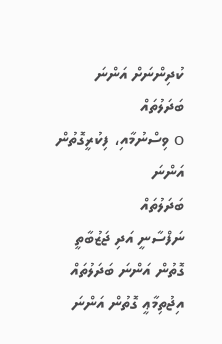ކުދިންނަށް އަންނަ
ބަދަލުތައް
o ވިސްނުމާއި، ފިކުރީގޮތުން އަންނަ
ބަދަލުތައް
ނަފްސާނީ އަދި ޖަޒުބާތީ ގޮތުން އަންނަ ބަދަލުތައް
އިޖުތިމާޢީ ގޮތުން އަންނަ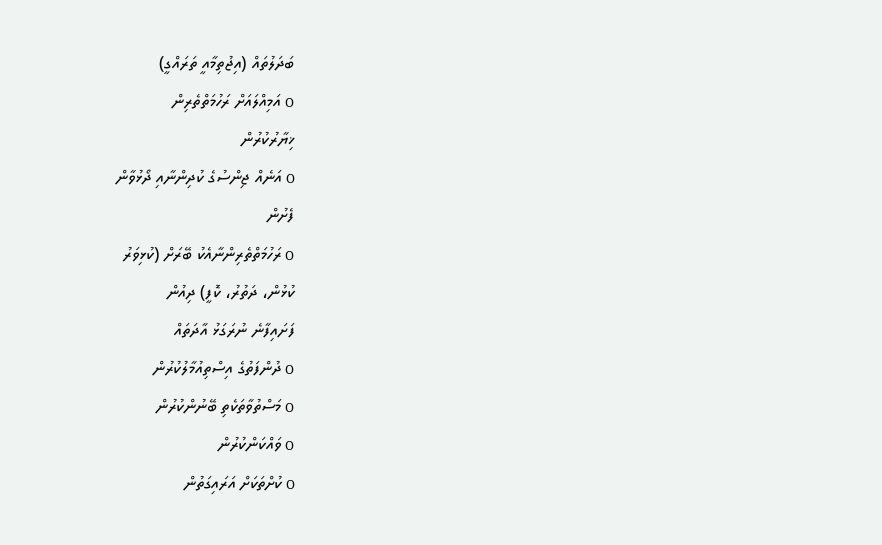ބަދަލުތައް (އިޖުތިމާއީ ތަރައްގީ)
o އަމިއްލައަށް ރަހުމަތްތެރިން
ޚިޔާރުކުރުން
o އަނެއް ޖިންސުގެ ކުދިންނާއި ދޯޅުވާން
ފެށުން
o ރަހުމަތްތެރިންނާއެކު ބޭރަށް (ކުޅިވަރު
ކުޅުން، ދަތުރު، ކޮފީ) ދިއުން
ފަށައިފާނެ ނުރަގަޅު އާދަތައް
o ދުންފަތުގެ އިސްތިއުމާލުކުރުން
o މަސްތުވާތަކެތި ބޭނުންކުރުން
o ވައްކަންކުރުން
o ކުށްތަކަށް އަރައިގަތުން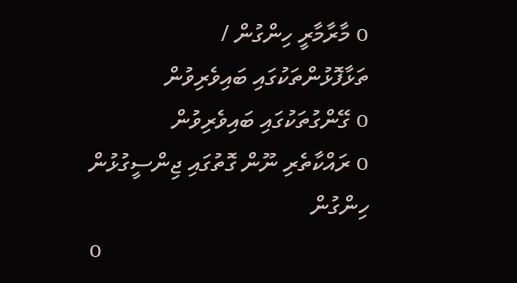o މާރާމާރީ ހިންގުން /
ތަޅާފޮޅުންތަކުގައި ބައިވެރިވުން
o ގޭންގުތަކުގައި ބައިވެރިވުން
o ރައްކާތެރި ނޫން ގޮތުގައި ޖިންސީގުޅުން
ހިންގުން
o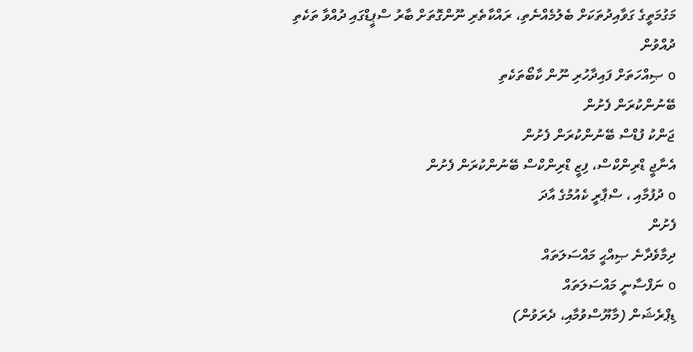މަގުމަތީގެ ގަވާއިދުތަކަށް ބެލުމެއްނެތި، ރައްކާތެރި ނޫންގޮތަށް ބާރު ސްޕީޑްގައި ދުއްވާ ތަކެތި
ދުއްވުން
o ޞިއްހަތަށް ފައިދާހުރި ނޫން ކާބޯތަކެތި
ބޭނުންކުރަން ފެށުން
ޖަންކު ފުޑްސް ބޭނުންކުރަން ފެށުން
އެނާޖީ ޑްރިންކްސް، ފިޒީ ޑްރިންކްސް ބޭނުންކުރަން ފެށުން
o ދުފުމާއި ، ސްޕާރީ ކެއުމުގެ އާދަ
ފެށުން
ދިމާވެދާނެ ޞިއްޙީ މައްސަލަތައް
o ނަފްސާނީ މައްސަލަތައް
ޑިޕްރެޝަން (މާޔޫސްވުމާއި، ދެރަވުން)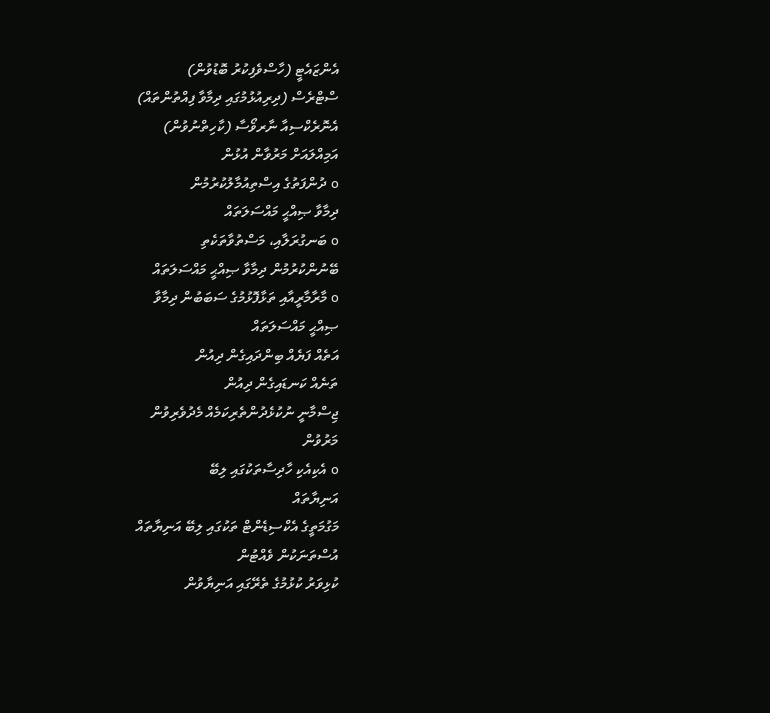އެންޒައެޓީ (ހާސްވެފިކުރު ބޮޑުވުން)
ސްޓްރެސް (ދިރިއުޅުމުގައި ދިމާވާ ފިއްތުންތައް)
އެނޮރެކްސިއާ ނާރވޯސާ (ކާހިތްނުވުން)
އަމިއްލައަށް މަރުވާން އުޅުން
o ދުންފަތުގެ އިސްތިއުމާލުކުރުމުން
ދިމާވާ ޞިއްޙީ މައްސަލަތައް
o ބަނގުރަލާއި، މަސްތުވާތަކެތި
ބޭނުންކުރުމުން ދިމާވާ ޞިއްޙީ މައްސަލަތައް
o މާރާމާރީއާއި ތަޅާފޮޅުމުގެ ސަބަބުން ދިމާވާ
ޞިއްޙީ މައްސަލަތައް
އަތެއް ފަޔެއް ބިންދައިގެން ދިއުން
ތަނެއް ކަނޑައިގެން ދިއުން
ޖިސްމާނީ ނުކުޅެދުންތެރިކަމެއް މެދުވެރިވުން
މަރުވުން
o އެކިއެކި ހާދިސާތަކުގައި ލިބޭ
އަނިޔާތައް
މަގުމަތީގެ އެކްސިޑެންޓް ތަކުގައި ލިބޭ އަނިޔާތައް
އުސްތަނަކުން ވެއްޓުން
ކުޅިވަރު ކުޅުމުގެ ތެރޭގައި އަނިޔާވުން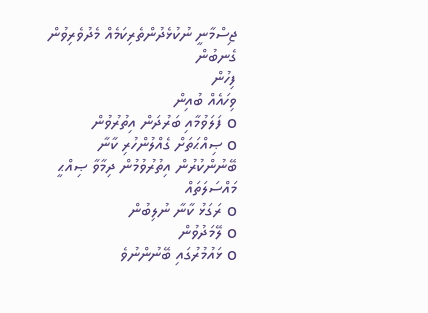ޖިސްމާނީ ނުކުޅެދުންތެރިކަމެއް މެދުވެރިވުން
ގެނބުން
ފިހުން
ވިހައެއް ބުއިން
o ފަލަވުމާއި ބަރުދަން އިތުރުވުން
o ޞިއްޙަތަށް ގެއްލުންހުރި ކާނާ
ބޭނުންކުރުން އިތުރުވުމުން ދިމާވާ ޞިއްޙީ މައްސަލަތައް
o ރަގަޅު ކާނާ ނުލިބުން
o ލޭމަދުވުން
o ޅައުމުރުގައި ބޭނުންނުވެ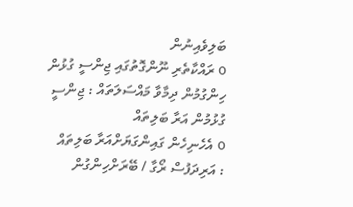ބަލިވެއިނުން
o ރައްކާތެރި ނޫންގޮތުގައި ޖިންސީ ގުޅުން
ހިންގުމުން ދިމާވާ މައްސަލަތައް : ޖިންސީ ގުޅުމުން އަރާ ބަލިތައް
o އެހެނިހެން ގައިންގަޔަށްއަރާ ބަލިތައް
: އަރިދަފުސް ރޯގާ / ބޭރަށްހިންގުން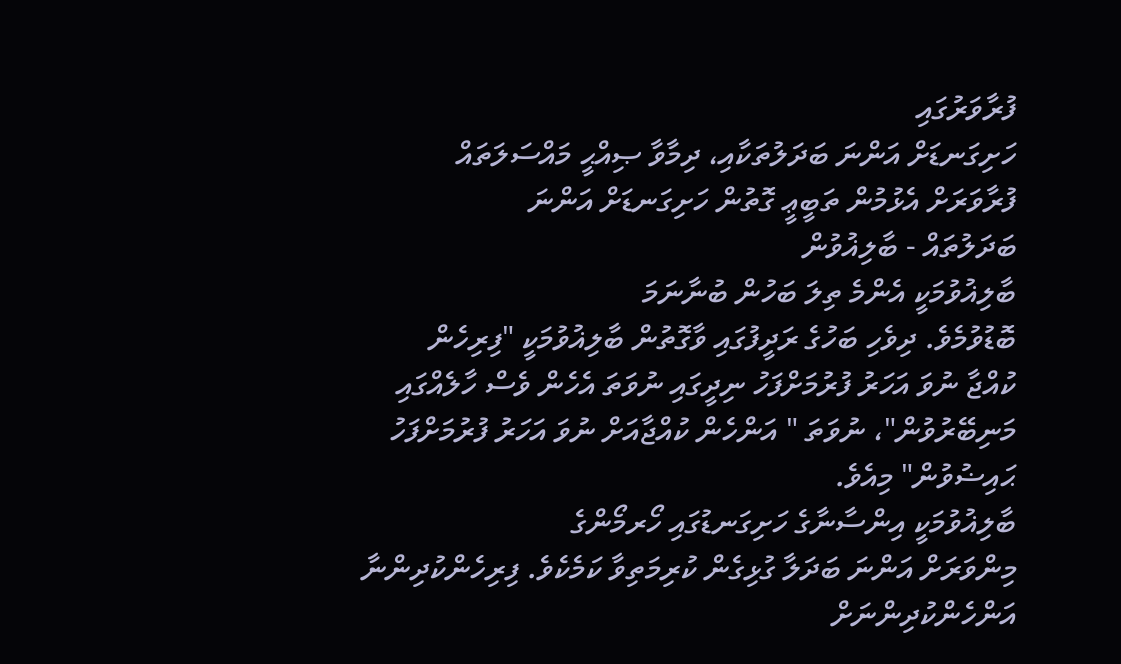ފުރާވަރުގައި
ހަށިގަނޑަށް އަންނަ ބަދަލުތަކާއި، ދިމާވާ ޞިއްޙީ މައްސަލަތައް
ފުރާވަރަށް އެޅުމުން ތަބީޢީ ގޮތުން ހަށިގަނޑަށް އަންނަ
ބަދަލުތައް - ބާލިޣުވުން
ބާލިޣުވުމަކީ އެންމެ ތިލަ ބަހުން ބުނާނަމަ
ބޮޑުވުމެވެ. ދިވެހި ބަހުގެ ރަދީފުގައި ވާގޮތުން ބާލިޣުވުމަކީ "ފިރިހެން
ކުއްޖާ ނުވަ އަހަރު ފުރުމަށްފަހު ނިދީގައި ނުވަތަ އެހެން ވެސް ހާލެއްގައި
މަނިބޭރުވުން"، ނުވަތަ " އަންހެން ކުއްޖާއަށް ނުވަ އަހަރު ފުރުމަށްފަހު
ޙައިޟުވުން" މިއެވެ.
ބާލިޣުވުމަކީ އިންސާނާގެ ހަށިގަނޑުގައި ހޯރމޯންގެ
މިންވަރަށް އަންނަ ބަދަލާ ގުޅިގެން ކުރިމަތިވާ ކަމެކެވެ. ފިރިހެންކުދިންނާ
އަންހެންކުދިންނަށް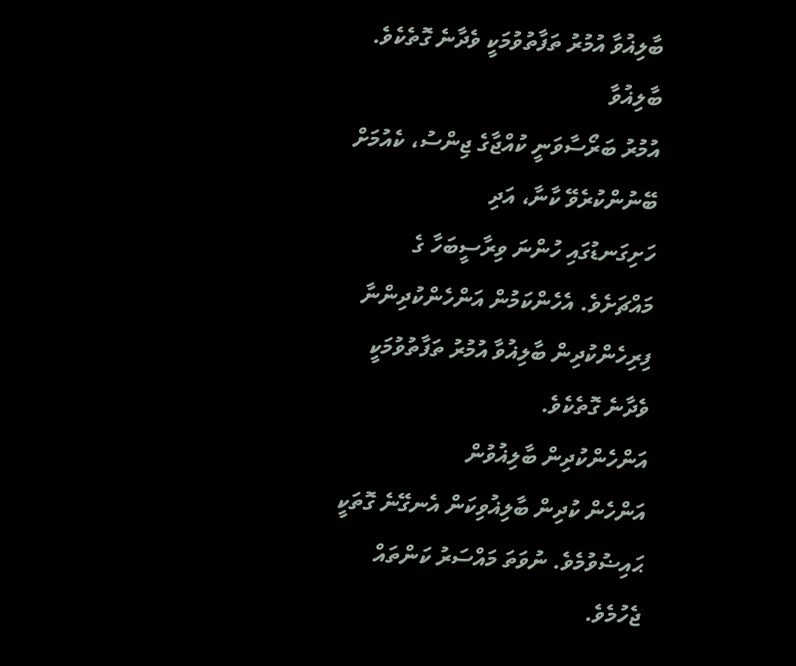ބާލިޣުވާ އުމުރު ތަފާތުވުމަކީ ވެދާނެ ގޮތެކެވެ. ބާލިޣުވާ
އުމުރު ބަރޯސާވަނީ ކުއްޖާގެ ޖިންސު، ކެއުމަށް ބޭނުންކުރެވޭ ކާނާ، އަދި
ހަށިގަނޑުގައި ހުންނަ ވިރާސީބަހާ ގެ މައްޗަށެވެ. އެހެންކަމުން އަންހެންކުދިންނާ
ފިރިހެންކުދިން ބާލިޣުވާ އުމުރު ތަފާތުވުމަކީ ވެދާނެ ގޮތެކެވެ.
އަންހެންކުދިން ބާލިޣުވުން
އަންހެން ކުދިން ބާލިޣުވިކަން އެނގޭނެ ގޮތަކީ
ޙައިޟުވުމެވެ. ނުވަތަ މައްސަރު ކަންތައް ޖެހުމެވެ.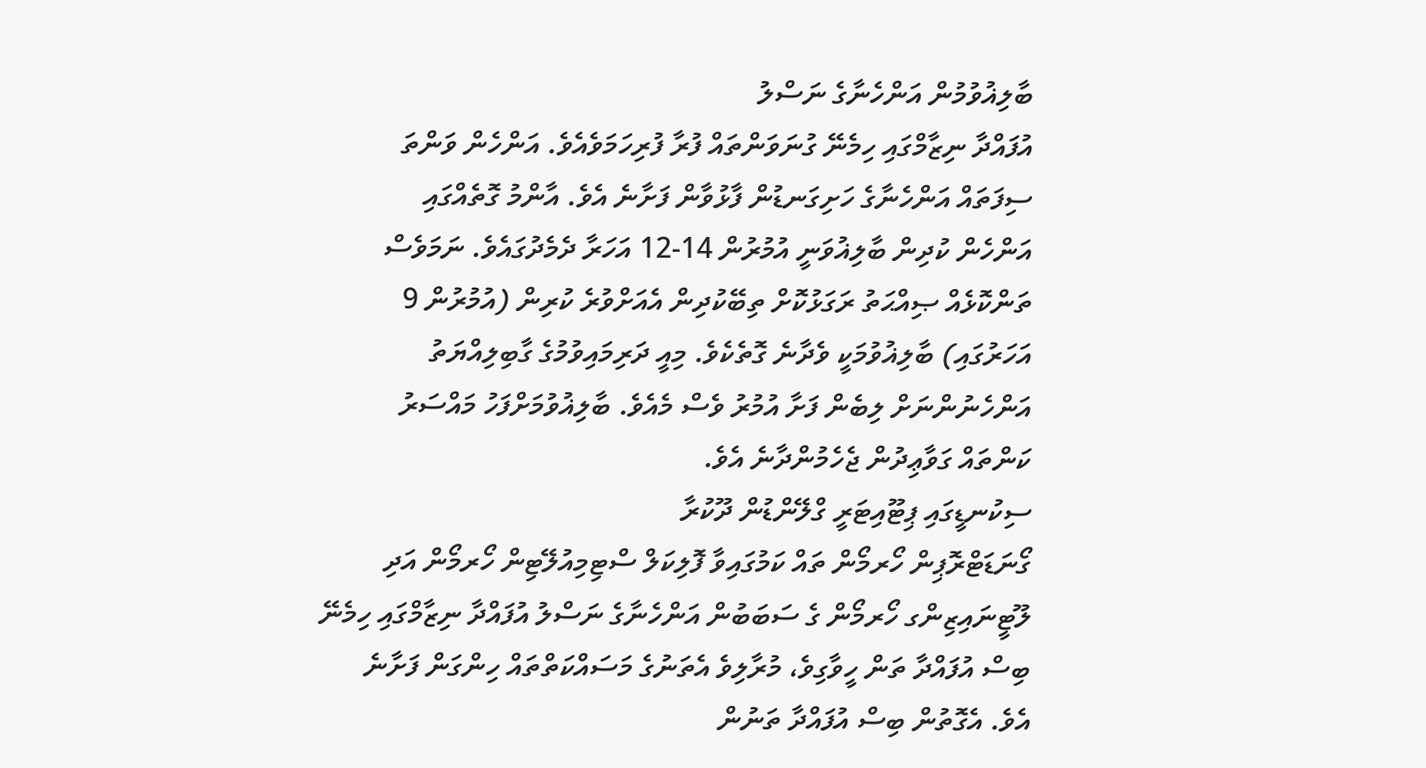ބާލިޣުވުމުން އަންހެނާގެ ނަސްލު
އުފައްދާ ނިޒާމްގައި ހިމެނޭ ގުނަވަންތައް ފުރާ ފުރިހަމަވެއެވެ. އަންހެން ވަންތަ
ސިފަތައް އަންހެނާގެ ހަށިގަނޑުން ފާޅުވާން ފަށާނެ އެވެ. އާންމު ގޮތެއްގައި
އަންހެން ކުދިން ބާލިޣުވަނީ އުމުރުން 14-12 އަހަރާ ދެމެދުގައެވެ. ނަމަވެސް
ތަންކޮޅެއް ޞިއްޙަތު ރަގަޅުކޮށް ތިބޭކުދިން އެއަށްވުރެ ކުރިން (އުމުރުން 9
އަހަރުގައި) ބާލިޣުވުމަކީ ވެދާނެ ގޮތެކެވެ. މިއީ ދަރިމައިވުމުގެ ގާބިލިއްޔަތު
އަންހެނުންނަށް ލިބެން ފަށާ އުމުރު ވެސް މެއެވެ. ބާލިޣުވުމަށްފަހު މައްސަރު
ކަންތައް ގަވާޢިދުން ޖެހެމުންދާނެ އެވެ.
ސިކުނޑީގައި ޕިޓޫއިޓަރީ ގްލޭންޑުން ދޫކުރާ
ގޯނަޑަޓްރޮޕިން ހޯރމޯން ތައް ކަމުގައިވާ ފޮލިކަލް ސްޓިމިއުލޭޓިން ހޯރމޯން އަދި
ލޫޓީނައިޒިންގ ހޯރމޯން ގެ ސަބަބުން އަންހެނާގެ ނަސްލު އުފައްދާ ނިޒާމްގައި ހިމެނޭ
ބިސް އުފައްދާ ތަން ހީވާގިވެ، މުރާލިވެ އެތަނުގެ މަސައްކަތްތައް ހިންގަން ފަށާނެ
އެވެ. އެގޮތުން ބިސް އުފައްދާ ތަނުން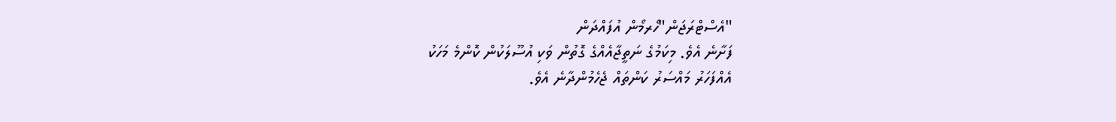"އެސްޓްރަޖަން"ހޯރމޯން އުފައްދަން
ފަށާނެ އެވެ. މިކަމުގެ ނަތީޖާއެއްގެ ގޮތުން ވަކި އުސޫލަކުން ކޮންމެ މަހަކު
އެއްފަހަރު މައްސަރު ކަންތައް ޖެހެމުންދާނެ އެވެ.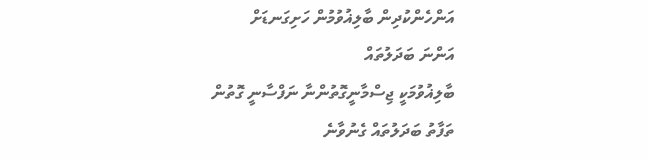އަންހެންކުދިން ބާލިޣުވުމުން ހަށިގަނޑަށް
އަންނަ ބަދަލުތައް
ބާލިޣުވުމަކީ ޖިސްމާނީގޮތުންނާ ނަފްސާނީ ގޮތުން
ތަފާތު ބަދަލުތައް ގެނުވާނެ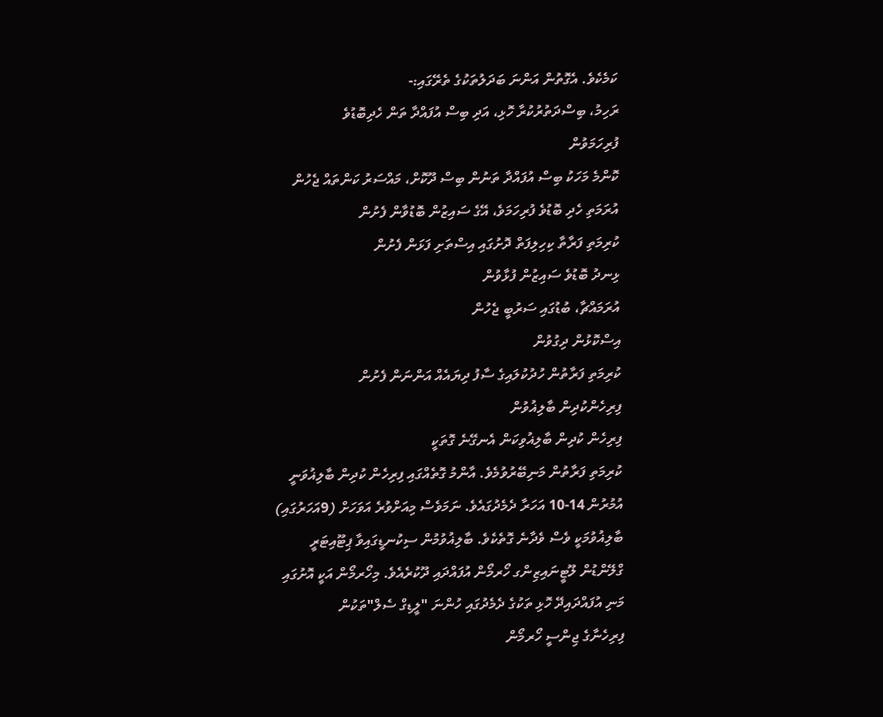ކަމެކެވެ. އެގޮތުން އަންނަ ބަދަލުތަކުގެ ތެރޭގައި:-
ރަހިމު، ބިސްދަތުރުކުރާ ހޮޅި، އަދި ބިސް އުފައްދާ ތަން ހެދިބޮޑުވެ
ފުރިހަމަވުން
ކޮންމެ މަހަކު ބިސް އުފައްދާ ތަނުން ބިސް ދޫކޮށް، މައްސަރު ކަންތައް ޖެހުން
އުރަމަތި ހެދި ބޮޑުވެ ފުރިހަމަވެ، އޭގެ ސައިޒުން ބޮޑުވާން ފެށުން
ކުރިމަތި ފަރާތާ ކިހިލިފަތް ދޮށުގައި އިސްތަށި ފަޅަން ފެށުން
ޅިނދު ބޮޑުވެ ސައިޒުން ފުޅާވުން
އުރަމައްޗާ، ބުޑުގައި ސަރުބީ ޖެހުން
އިސްކޮޅުން ދިގުވުން
ކުރިމަތި ފަރާތުން ހުދުކުލައިގެ ސާފު ދިޔައެއް އަންނަން ފެށުން
ފިރިހެންކުދިން ބާލިޣުވުން
ފިރިހެން ކުދިން ބާލިޣުވިކަން އެނގޭނެ ގޮތަކީ
ކުރިމަތި ފަރާތުން މަނިބޭރުވުމެވެ. އާންމު ގޮތެއްގައި ފިރިހެން ކުދިން ބާލިޣުވަނީ
އުމުރުން 14-10 އަހަރާ ދެމެދުގައެވެ. ނަމަވެސް މިއަށްވުރެ އަވަހަށް (9އަހަރުގައި)
ބާލިޣުވުމަކީ ވެސް ވެދާނެ ގޮތެކެވެ. ބާލިޣުވުމުން ސިކުނޑީގައިވާ ޕިޓޫއިޓަރީ
ގްލޭންޑުން ލޫޓީނައިޒިންގ ހޯރމޯން އުފައްދައި ދޫކުރެއެވެ. މިހޯރމޯން އަކީ އޮށުގައި
މަނި އުފައްދައިދޭ ހޮޅި ތަކުގެ ދެމެދުގައި ހުންނަ "ލީޑިގް ސެލް"ތަކުން
ފިރިހެނާގެ ޖިންސީ ހޯރމޯން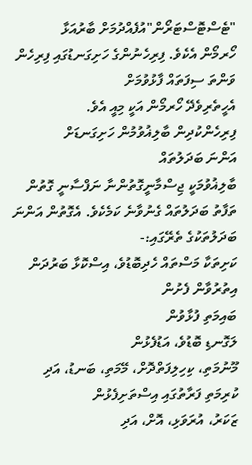"ޓެސްޓޮސްޓަރޯން"އުފެއްދުމަށް ބާރުއަޅާ
ހޯރމޯން އެކެވެ. ފިރިހެނުންގެ ހަށިގަނޑުގައި ފިރިހެން ވަންތަ ސިފަތައް ފާޅުވުމަށް
އެހީތެރިވެދޭ ހޯރމޯން އަކީ މިއީ އެވެ.
ފިރިހެންކުދިން ބާލިޣުވުމުން ހަށިގަނޑަށް
އަންނަ ބަދަލުތައް
ބާލިޣުވުމަކީ ޖިސްމާނީގޮތުންނާ ނަފްސާނީ ގޮތުން
ތަފާތު ބަދަލުތައް ގެނުވާނެ ކަމެކެވެ. އެގޮތުން އަންނަ ބަދަލުތަކުގެ ތެރޭގައި:-
ކަށިތަކާ މަސްތައް ހެދިބޮޑުވެ، އިސްކޮޅާ ބަރުދަން އިތުރުވާން ފެށުން
ބައިމަތި ފުޅާވުން
ލަގޮނޑި ބޮޑުވެ، އަޑުފެޅުން
މޫނުމަތި، ކިހިލިފަތްދޮށް، މޭމަތި، ބަނޑު، އަދި ކުރިމަތި ފަރާތުގައި އިސްތަށިފެޅުން
ޒަކަރު، އުރަވަޅި، އޮށް، އަދި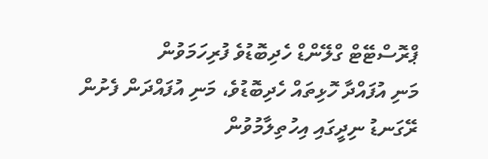ޕްރޮސްޓޭޓް ގްލޭންޑް ހެދިބޮޑުވެ ފުރިހަމަވުން
މަނި އުފައްދާ ހޮޅިތައް ހެދިބޮޑުވެ، މަނި އުފައްދަން ފެށުން
ރޭގަނޑު ނިދީގައި އިހުތިލާމުވުން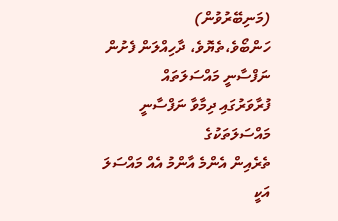(މަނިބޭރުވުން)
ހަންބޯވެ،ތެޔޮވެ، ދާހިއްލަން ފެށުން
ނަފްސާނީ މައްސަލަތައް
ފުރާވަރުގައި ދިމާވާ ނަފްސާނީ މައްސަލަތަކުގެ
ތެރެއިން އެންމެ އާންމު އެއް މައްސަލަ އަކީ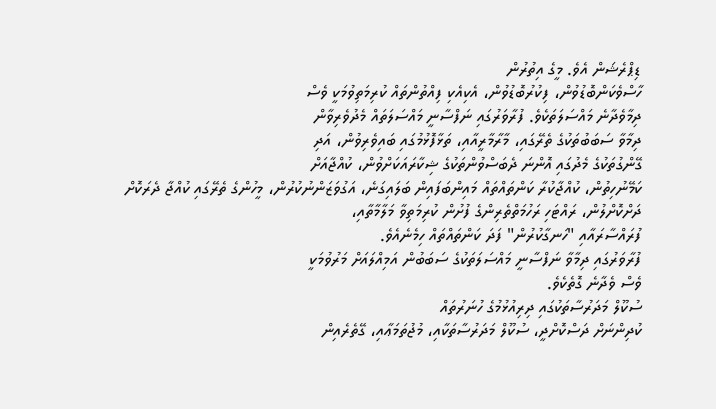ޑިޕްރެޝަން އެވެ. މީގެ އިތުރުން
ހާސްވެކަންބޮޑުވުން، ފިކުރުބޮޑުވުން، އެކިއެކި ފިއްތުންތައް ކުރިމަތިވުމަކީ ވެސް
ދިމާވެދާނެ މައްސަލަތަކެވެ. ފުރާވަރުގައި ނަފްސާނީ މައްސަލަތައް މެދުވެރިވާން
ދިމާވާ ސަބަބުތަކުގެ ތެރޭގައި، މާރާމާރީއާއި، ތަޅާފޮޅުމުގައި ބައިވެރިވުން، އަދި
ގޭންގުތަކުގެ މެދުގައި އޮންނަ ދެބަސްވުންތަކުގެ ޝިކާރައަކަށްވުން، ކުއްޖާއަށް
ކަމޭނުހިތުން، ކުއްޖާކުރާ ކަންތައްތައް މައިންބަފައިން ބަލައިގަނެ، އަގުވަޒަންނުކުރުން، މީހުންގެ ތެރޭގައި ކުއްޖާ ދެރަކޮށް
ދަށްކޮށްލުން، ރައްޓަހި ރަހުމަތްތެރިންގެ ފުށުން ކުރިމަތިވާ މަލާމާތާއި،
ފުރައްސާރައާއި "ހަނގާކުރުން" ފަދަ ކަންތައްތައް ހިމެނެއެވެ.
ފުރާވަރުގައި ދިމާވާ ނަފްސާނީ މައްސަލަތަކުގެ ސަބަބުން އަމިއްލައަށް މަރުވުމަކީ
ވެސް ވެދާނެ ގޮތެކެވެ.
ސުކޫލް މަދަރުސާތަކުގައި ދިރިއުޅުމުގެ ހުނަރުތައް
ކުދިންނަށް ދަސްކޮށްދީ، ސުކޫލް މަދަރުސާތަކާއި، މުޖުތަމަޢާއި، ގޭތެރެއިން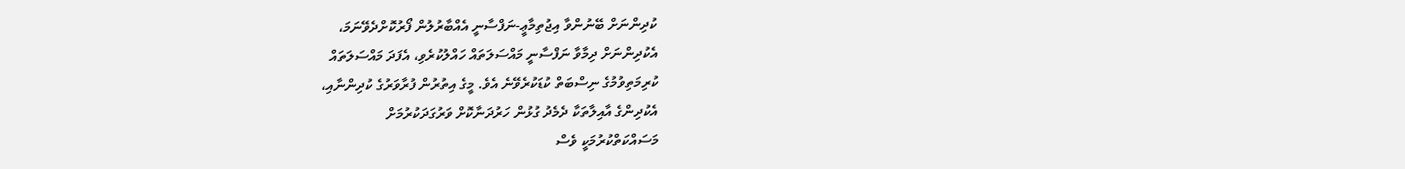ކުދިންނަށް ބޭނުންވާ އިޖުތިމާޢީ-ނަފްސާނީ އެއްބާރުލުން ފޯރުކޮށްދެވޭނަމަ،
އެކުދިންނަށް ދިމާވާ ނަފްސާނީ މައްސަލަތައް ހައްލުކުރެވި، އެފަދަ މައްސަލަތައް
ކުރިމަތިވުމުގެ ނިސްބަތް ކުޑަކުރެވޭނެ އެވެ. މީގެ އިތުރުން ފުރާވަރުގެ ކުދިންނާއި،
އެކުދިންގެ އާއިލާތަކާ ދެމެދު ގުޅުން ހަރުދަނާކޮށް ވަރުގަދަކުރުމަށް
މަސައްކަތްކުރުމަކީ ވެސް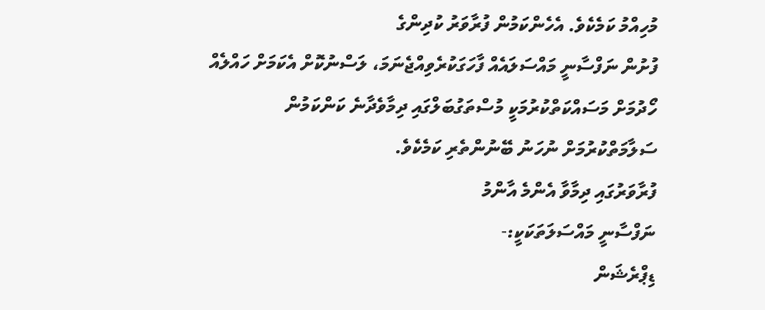މުހިއްމު ކަމެކެވެ. އެހެންކަމުން ފުރާވަރު ކުދިންގެ
ފުށުން ނަފްސާނީ މައްސަލައެއް ފާހަގަކުރެވިއްޖެނަމަ، ލަސްނުކޮށް އެކަމަށް ހައްލެއް
ހޯދުމަށް މަސައްކަތްކުރުމަކީ މުސްތަގުބަލްގައި ދިމާވެދާނެ ކަންކަމުން
ސަލާމަތްކުރުމަށް ނުހަނު ބޭނުންތެރި ކަމެކެވެ.
ފުރާވަރުގައި ދިމާވާ އެންމެ އާންމު
ނަފްސާނީ މައްސަލަތަކަކީ:-
ޑިޕްރެޝަން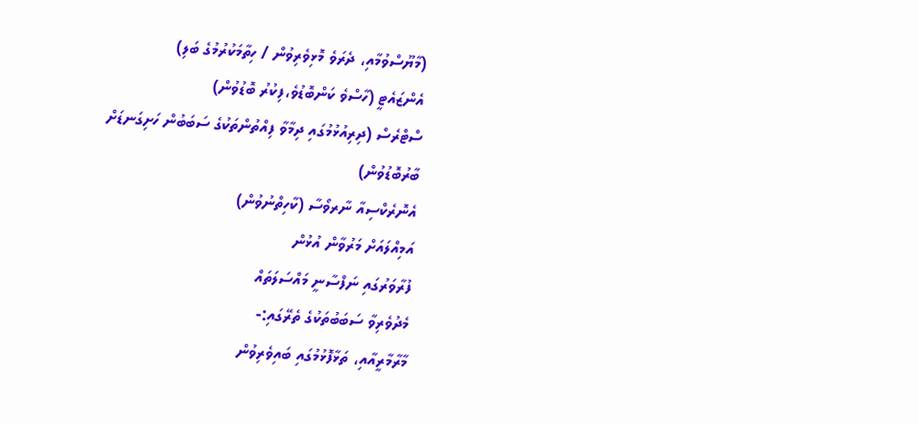(މާޔޫސްވުމާއި، ދެރަވެ މޮޅިވެރިވުން / ހިތާމަކުރުމުގެ ބަލި)
އެންޒައެޓީ (ހާސްވެ ކަންބޮޑުވެ،ފިކުރު ބޮޑުވުން)
ސްޓްރެސް (ދިރިއުޅުމުގައި ދިމާވާ ފިއްތުންތަކުގެ ސަބަބުން ހަށިގަނޑަށް
ބާރުބޮޑުވުން)
އެނޮރެކްސިއާ ނާރވޯސާ (ކާހިތްނުވުން)
އަމިއްލައަށް މަރުވާން އުޅުން
ފުރާވަރުގައި ނަފްސާނީ މައްސަލަތައް
މެދުވެރިވާ ސަބަބުތަކުގެ ތެރޭގައި:-
މާރާމާރީއާއި، ތަޅާފޮޅުމުގައި ބައިވެރިވުން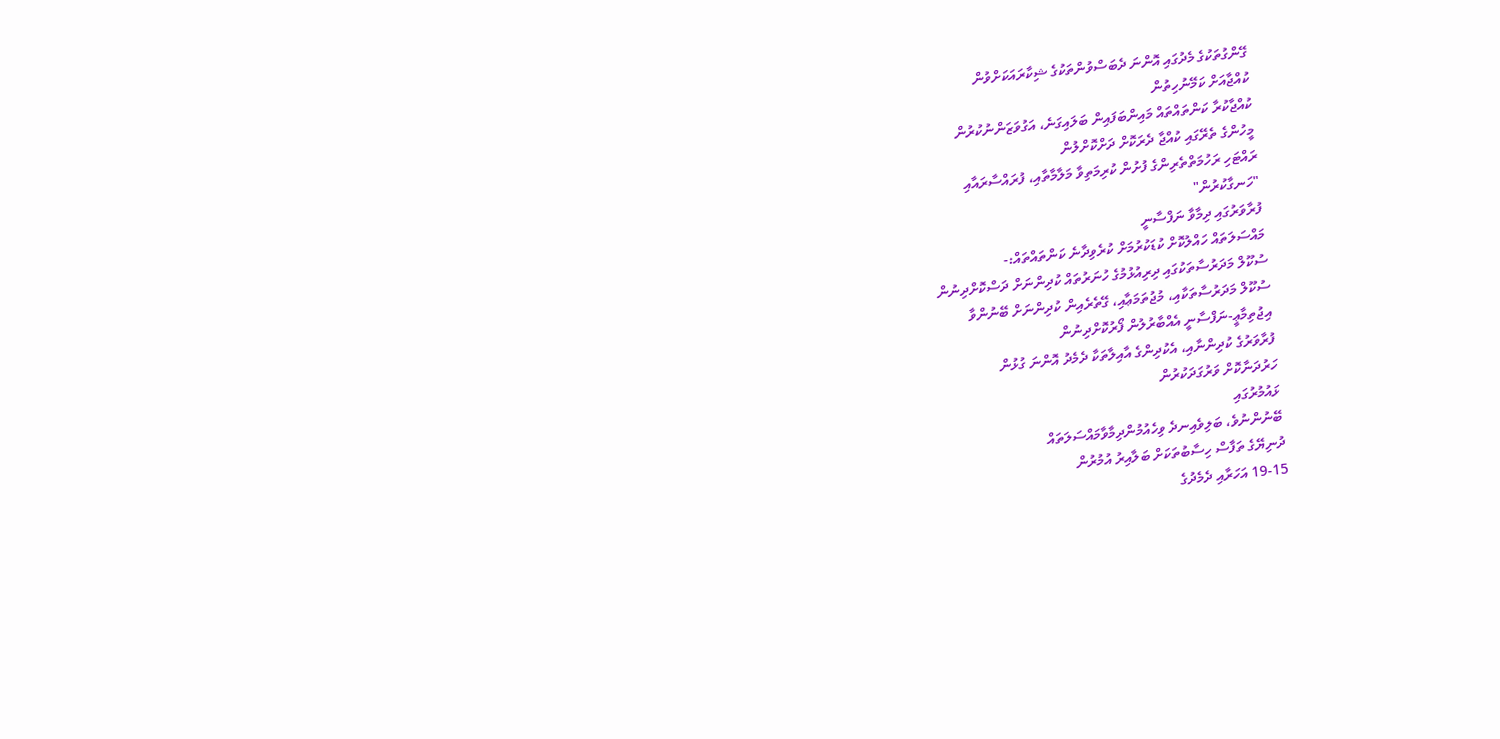ގޭންގުތަކުގެ މެދުގައި އޮންނަ ދެބަސްވުންތަކުގެ ޝިކާރައަކަށްވުން
ކުއްޖާއަށް ކަމޭނުހިތުން
ކުއްޖާކުރާ ކަންތައްތައް މައިންބަފައިން ބަލައިގަނެ، އަގުވަޒަންނުކުރުން
މީހުންގެ ތެރޭގައި ކުއްޖާ ދެރަކޮށް ދަށްކޮށްލުން
ރައްޓަހި ރަހުމަތްތެރިންގެ ފުށުން ކުރިމަތިވާ މަލާމާތާއި، ފުރައްސާރައާއި
"ހަނގާކުރުން"
ފުރާވަރުގައި ދިމާވާ ނަފްސާނީ
މައްސަލަތައް ހައްލުކޮށް ކުޑަކުރުމަށް ކުރެވިދާނެ ކަންތައްތައް:-
ސުކޫލް މަދަރުސާތަކުގައި ދިރިއުޅުމުގެ ހުނަރުތައް ކުދިންނަށް ދަސްކޮށްދިނުން
ސުކޫލް މަދަރުސާތަކާއި، މުޖުތަމަޢާއި، ގޭތެރެއިން ކުދިންނަށް ބޭނުންވާ
އިޖުތިމާޢީ-ނަފްސާނީ އެއްބާރުލުން ފޯރުކޮށްދިނުން
ފުރާވަރުގެ ކުދިންނާއި، އެކުދިންގެ އާއިލާތަކާ ދެމެދު އޮންނަ ގުޅުން
ހަރުދަނާކޮށް ވަރުގަދަކުރުން
ޅައުމުރުގައި
ބޭނުންނުވެ، ބަލިވެއިނދެ ވިހެއުމުންދިމާވާމައްސަލަތައް
ދުނިޔޭގެ ތަފާސް ހިސާބުތަކަށް ބަލާއިރު އުމުރުން
19-15 އަހަރާއި ދެމެދުގެ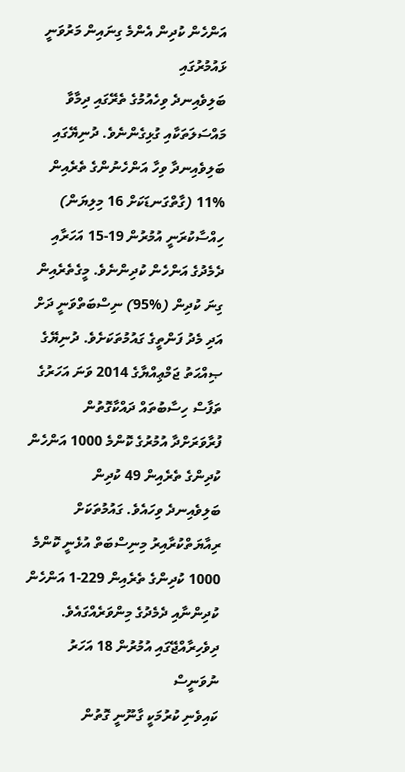އަންހެން ކުދިން އެންމެ ގިނައިން މަރުވަނީ ޅައުމުރުގައި
ބަލިވެއިނދެ ވިހެއުމުގެ ތެރޭގައި ދިމާވާ މައްސަލަތަކާއި ގުޅިގެންނެވެ. ދުނިޔޭގައި
ބަލިވެއިނދާ ވިހާ އަންހެނުންގެ ތެރެއިން %11 (ގާތްގަނޑަކަށް 16 މިލިޔަން)
ހިއްސާކުރަނީ އުމުރުން 19-15 އަހަރާއި ދެމެދުގެ އަންހެން ކުދިންނެވެ. މީގެތެރެއިން
ގިނަ ކުދިން (%95) ނިސްބަތްވަނީ ދަށް އަދި މެދު ފަންތީގެ ގައުމުތަކަށެވެ. ދުނިޔޭގެ
ޞިއްޙަތު ޖަމްޢިއްޔާގެ 2014 ވަނަ އަހަރުގެ ތަފާސް ހިސާބުތައް ދައްކާގޮތުން
ފުރާވަރަށްދާ އުމުރުގެ ކޮންމެ 1000 އަންހެން ކުދިންގެ ތެރެއިން 49 ކުދިން
ބަލިވެއިނދެ ވިހައެވެ. ގައުމުތަކަށް ރިއާޔަތްކުރާއިރު މިނިސްބަތް އުޅެނީ ކޮންމެ
1000 ކުދިންގެ ތެރެއިން 229-1 އަންހެން ކުދިންނާއި ދެމެދުގެ މިންވަރެއްގައެވެ.
ދިވެހިރާއްޖޭގައި އުމުރުން 18 އަހަރު ނުވަނީސް
ކައިވެނި ކުރުމަކީ ގާނޫނީ ގޮތުން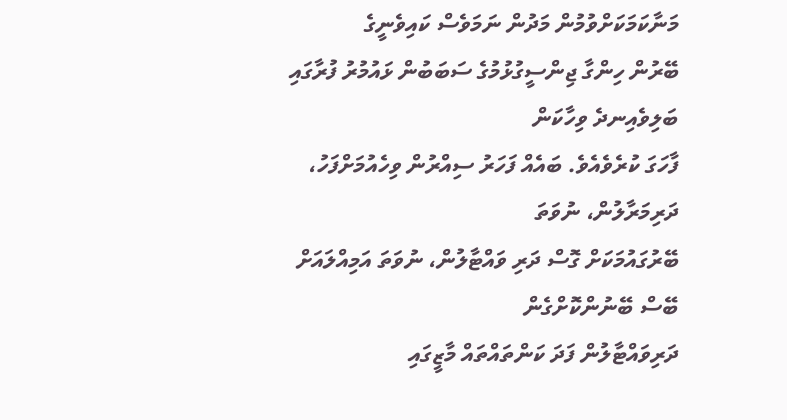މަނާކަމަކަށްވުމުން މަދުން ނަމަވެސް ކައިވެނީގެ
ބޭރުން ހިންގާ ޖިންސީގުޅުމުގެ ސަބަބުން ޅައުމުރު ފުރާގައި ބަލިވެއިނދެ ވިހާކަން
ފާހަގަ ކުރެވެއެވެ. ބައެއް ފަހަރު ސިއްރުން ވިހެއުމަށްފަހު، ދަރިމަރާލުން، ނުވަތަ
ބޭރުގައުމަކަށް ގޮސް ދަރި ވައްޓާލުން، ނުވަތަ އަމިއްލައަށް ބޭސް ބޭނުންކޮށްގެން
ދަރިވައްޓާލުން ފަދަ ކަންތައްތައް މާޒީގައި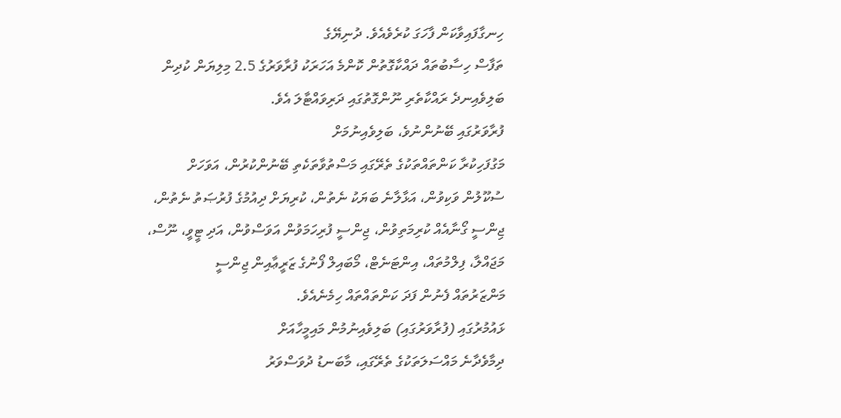ހިނގާފައިވާކަން ފާހަގަ ކުރެވެއެވެ. ދުނިޔޭގެ
ތަފާސް ހިސާބުތައް ދައްކާގޮތުން ކޮންމެ އަހަރަކު ފުރާވަރުގެ 2.5 މިލިޔަން ކުދިން
ބަލިވެއިނދެ ރައްކާތެރި ނޫންގޮތުގައި ދަރިވައްޓާލަ އެވެ.
ފުރާވަރުގައި ބޭނުންނުވެ، ބަލިވެއިނުމަށް
މަގުފަހިކުރާ ކަންތައްތަކުގެ ތެރޭގައި މަސްތުވާތަކެތި ބޭނުންކުރުން، އަވަހަށް
ސުކޫލުން ވަކިވުން، އަޅާލާނެ ބަޔަކު ނެތުން، ކުރިޔަށް ދިއުމުގެ ފުރުޞަތު ނެތުން،
ޖިންސީ ގޯނާއެއް ކުރިމަތިވުން، ޖިންސީ ފުރިހަމަވުން އަވަސްވުން، އަދި ޓީވީ، ނޫސް،
މަޖައްލާ، ފިލްމުތައް، އިންޓަނެޓް، މޯބައިލް ފޯނުގެ ޒަރީޢާއިން ޖިންސީ
މަންޒަރުތައް ފެނުން ފަދަ ކަންތައްތައް ހިމެނެއެވެ.
ޅައުމުރުގައި (ފުރާވަރުގައި) ބަލިވެއިނުމުން މައިމީހާއަށް
ދިމާވެދާނެ މައްސަލަތަކުގެ ތެރޭގައި، މާބަނޑު ދުވަސްވަރު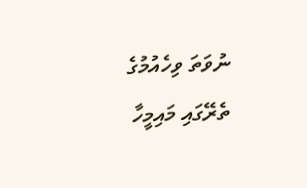ނުވަތަ ވިހެއުމުގެ
ތެރޭގައި މައިމީހާ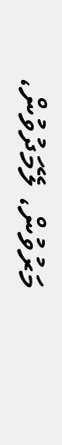މަރުވުން، ލޭމަދުވުން،